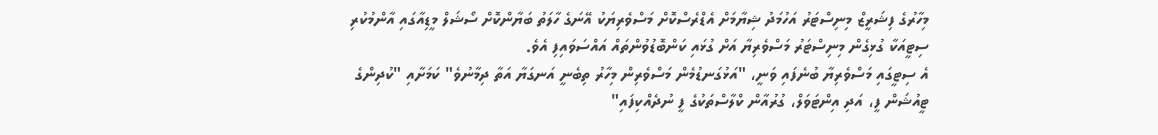މިހާރުގެ ފިޝަރީޒް މިނިސްޓަރު އަހުމަދު ޝިޔާމަށް އެޑްރެސްކޮށް މަސްވެރިޔަކު އޭނަގެ ހާލަތު ބަޔާންކޮށް ސޯޝަލް މީޑިއާގައި އާންމުކުރި ސިޓީއަކާ ގުޅިގެން މިނިސްޓަރު މަސްވެރިޔާ އަށް ގުޅައި ކަންބޮޑުވުންތައް އައްސަވައިފި އެވެ.
އެ ސިޓީގައި މަސްވެރިޔާ ބުނެފައި ވަނީ، "އަޅުގަނޑުމެން މަސްވެރިން މިހާރު ތިބެނީ އަނގަޔާ އަތާ ދިމާނުވެ" ކަމަށާއި "ކުދިންގެ ޓީއުޝަން ފީ، އަދި އިންޓަވަލް، ގުރުއާން ކްލާސްތަކުގެ ފީ ނުދެއްކިފައި"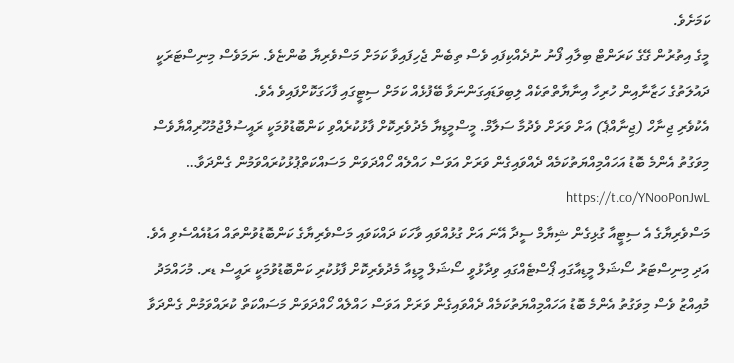ކަމަށެވެ.
މީގެ އިތުރުން ގޭގެ ކަރަންޓް ބިލާއި ފޯނު ނުދެއްކިފައި ވެސް ތިބެން ޖެހިފައިވާ ކަމަށް މަސްވެރިޔާ ބުންޏެވެ. ނަމަވެސް މިނިސްޓަރަކީ ދައުލަތުގެ ހަޒާނާއިން ހުރިހާ އިނާޔާތްތަކެއް ލިބިވަޑައިގަންނަވާ ބޭފުޅެއް ކަމަށް ސިޓީގައި ފާހަގަކޮށްފައިވެ އެވެ.
އެކުވެރި ޖިނާހް (ޖިނާއްޕެ) އަށް ވަރަށް ވެދުމާ ސަލާމް. މީސްމީޑިޔާ މެދުވެރިކޮށް ފާޅުކުރެއްވި ކަންބޮޑުވުމަކީ ރައީސުލްޖުމުހޫރިއްޔާވެސް މިވަގުތު އެންމެ ބޮޑު އަހައްމިއްޔަތުކަމެއް ދެއްވައިގެން ވަރަށް އަވަސް ހައްލެއް ހޯއްދަވަން މަސައްކަތްޕުޅުކުރައްވަމުން ގެންދަވާ… https://t.co/YNooPonJwL
މަސްވެރިޔާގެ އެ ސިޓީއާ ގުޅިގެން ޝިޔާމް ސީދާ އޭނަ އަށް ގުޅުއްވައި ވާހަކަ ދައްކަވައި މަސްވެރިޔާގެ ކަންބޮޑުވުންތައް އަޑުއެއްސެވި އެވެ. އަދި މިނިސްޓަރު ސޯޝަލް މީޑިއާގައި ޕޯސްޓެއްގައި ވިދާޅުވީ ސޯޝަލް މީޑިއާ މެދުވެރިކޮށް ފާޅުކުރި ކަންބޮޑުވުމަކީ ރައީސް ޑރ. މުހައްމަދު މުއިއްޒު ވެސް މިވަގުތު އެންމެ ބޮޑު އަހައްމިއްޔަތުކަމެއް ދެއްވައިގެން ވަރަށް އަވަސް ހައްލެއް ހޯއްދަވަން މަސައްކަތް ކުރައްވަމުން ގެންދަވާ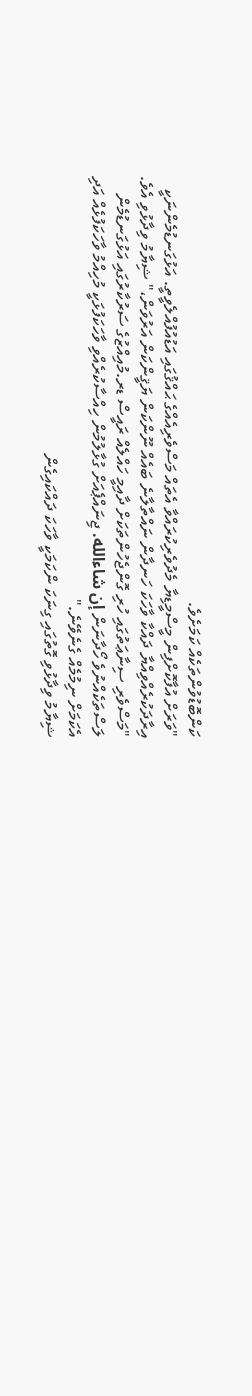ކަންބޮޑުވުންތަކެއް ކަމަށެވެ.
"ވަރަށް އުފާކޮށްފިން މީސްމީޑިޔާ މެދުވެރިކުރައްވާ އެތައް މަސްވެރިއެއްގެ ޙައްޤުގައި އަޑުއުފުއްލެވީތީ. އަޅުގަނޑުމެންނަކީ އިރާދަކުރެއްވިއްޔާ ދައްކާ ވާހަކަ ހަނދާން ނައްތާލާނެ ބައެއް ނޫންކަން ޔަޤީންކަން އަރުވަން،" ޝިޔާމު ވިދާޅުވި އެވެ. "މަސްވެރި ސިނާޢަތުގައި ހުރި ގޮންޖެހުންތަކަށް ދާއިމީ ހައްލެއް ރައީސް ޑރ.މުއިއްޒުގެ ސަރުކާރުގައި އަޅުގަނޑުމެން ލަސްތަކެއްނުވެ ހޯދާނަން إن شاءالله. ޖިނައްޕެއަށް ގުޅާލުމުން ހިއްސާކުރެއްވި ވާހަކަފުޅަކީ މުހިއްމު ވާހަކަފުޅެއް އަދި އެކަމަށް ނިމުމެއް ގެނެވޭނެ."
ޝިޔާމު ވިދާޅުވި ގޮތުގައި ގިނަކަ ންކަމަކީ ވާހަކަ ދައްކައިގެން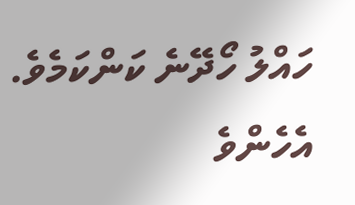ހައްލު ހޯދޭނެ ކަންކަމެވެ. އެހެންވެ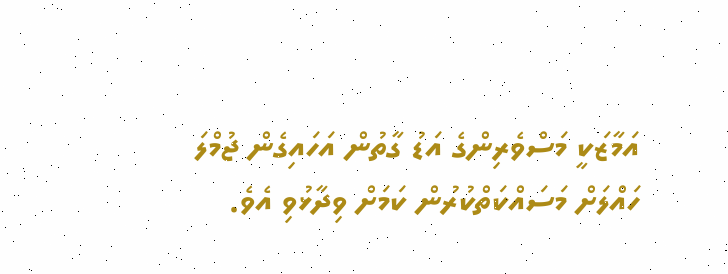އަމާޒަކީ މަސްވެރިންގެ އަޑު ގާތުން އަހައިގެން ޖުމްލަ ހައްލަށް މަސައްކަތްކުރުން ކަމަށް ވިދާޅުވި އެވެ.